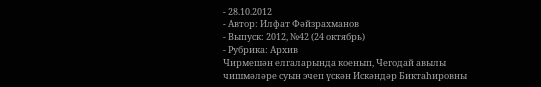- 28.10.2012
- Автор: Илфат Фәйзрахманов
- Выпуск: 2012, №42 (24 октябрь)
- Рубрика: Архив
Чирмешән елгаларында коенып, Чегодай авылы чишмәләре суын эчеп үскән Искәндәр Биктаһировны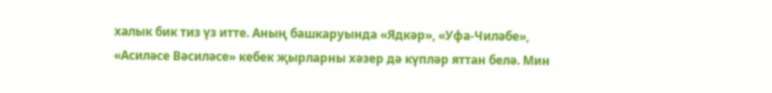халык бик тиз үз итте. Аның башкаруында «Ядкәр», «Уфа-Чиләбе», «Асиләсе Вәсиләсе» кебек җырларны хәзер дә күпләр яттан белә. Мин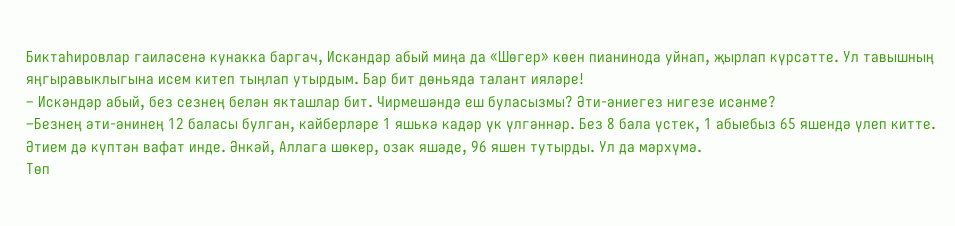Биктаһировлар гаиләсенә кунакка баргач, Искәндәр абый миңа да «Шөгер» көен пианинода уйнап, җырлап күрсәтте. Ул тавышның яңгыравыклыгына исем китеп тыңлап утырдым. Бар бит дөньяда талант ияләре!
– Искәндәр абый, без сезнең белән якташлар бит. Чирмешәндә еш буласызмы? Әти-әниегез нигезе исәнме?
–Безнең әти-әнинең 12 баласы булган, кайберләре 1 яшькә кадәр үк үлгәннәр. Без 8 бала үстек, 1 абыебыз 65 яшендә үлеп китте. Әтием дә күптән вафат инде. Әнкәй, Аллага шөкер, озак яшәде, 96 яшен тутырды. Ул да мәрхүмә.
Төп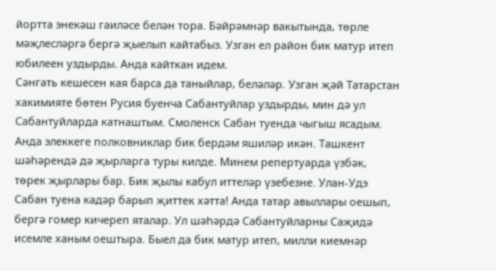йортта энекәш гаиләсе белән тора. Бәйрәмнәр вакытында, төрле мәҗлесләргә бергә җыелып кайтабыз. Узган ел район бик матур итеп юбилеен уздырды. Анда кайткан идем.
Сәнгать кешесен кая барса да таныйлар, беләләр. Узган җәй Татарстан хакимияте бөтен Русия буенча Сабантуйлар уздырды, мин дә ул Сабантуйларда катнаштым. Смоленск Сабан туенда чыгыш ясадым. Анда элеккеге полковниклар бик бердәм яшиләр икән. Ташкент шәһәрендә дә җырларга туры килде. Минем репертуарда үзбәк, төрек җырлары бар. Бик җылы кабул иттеләр үзебезне. Улан-Удэ Сабан туена кадәр барып җиттек хәтта! Анда татар авыллары оешып, бергә гомер кичереп яталар. Ул шәһәрдә Сабантуйларны Саҗидә исемле ханым оештыра. Быел да бик матур итеп, милли киемнәр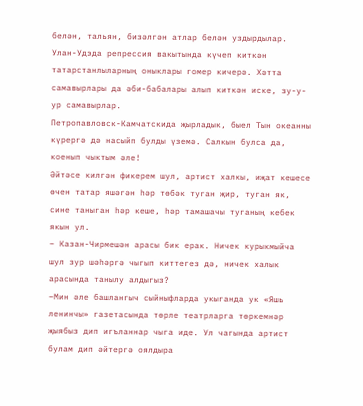белән, тальян, бизәлгән атлар белән уздырдылар. Улан-Удэда репрессия вакытында күчеп киткән татарстанлыларның оныклары гомер кичерә. Хәтта самавырлары да әби-бабалары алып киткән иске, зу-у-ур самавырлар.
Петропавловск-Камчатскида җырладык, быел Тын океанны күрергә дә насыйп булды үземә. Салкын булса да, коенып чыктым әле!
Әйтәсе килгән фикерем шул, артист халкы, иҗат кешесе өчен татар яшәгән һәр төбәк туган җир, туган як, сине таныган һәр кеше, һәр тамашачы туганың кебек якын ул.
– Казан-Чирмешән арасы бик ерак. Ничек курыкмыйча шул зур шәһәргә чыгып киттегез дә, ничек халык арасында танылу алдыгыз?
–Мин әле башлангыч сыйныфларда укыганда ук «Яшь ленинчы» газетасында төрле театрларга төркемнәр җыябыз дип игъланнар чыга иде. Ул чагында артист булам дип әйтергә оялдыра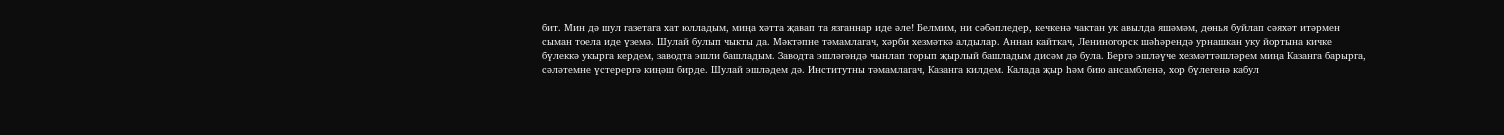бит. Мин дә шул газетага хат юлладым, миңа хәтта җавап та язганнар иде әле! Белмим, ни сәбәпледер, кечкенә чактан ук авылда яшәмәм, дөнья буйлап сәяхәт итәрмен сыман тоела иде үземә. Шулай булып чыкты да. Мәктәпне тәмамлагач, хәрби хезмәткә алдылар. Аннан кайткач, Лениногорск шәһәрендә урнашкан уку йортына кичке бүлеккә укырга кердем, заводта эшли башладым. Заводта эшләгәндә чынлап торып җырлый башладым дисәм дә була. Бергә эшләүче хезмәттәшләрем миңа Казанга барырга, сәләтемне үстерергә киңәш бирде. Шулай эшләдем дә. Институтны тәмамлагач, Казанга килдем. Калада җыр һәм бию ансамбленә, хор бүлегенә кабул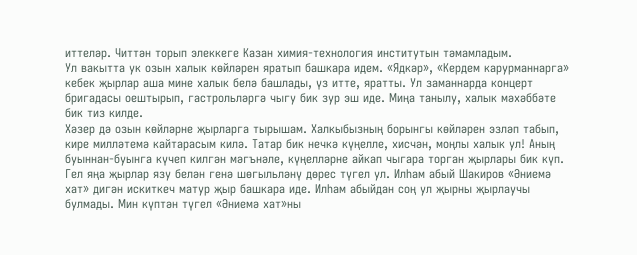иттеләр. Читтән торып элеккеге Казан химия-технология институтын тәмамладым.
Ул вакытта ук озын халык көйләрен яратып башкара идем. «Ядкәр», «Кердем карурманнарга» кебек җырлар аша мине халык белә башлады, үз итте, яратты. Ул заманнарда концерт бригадасы оештырып, гастрольләргә чыгу бик зур эш иде. Миңа танылу, халык мәхәббәте бик тиз килде.
Хәзер дә озын көйләрне җырларга тырышам. Халкыбызның борынгы көйләрен эзләп табып, кире милләтемә кайтарасым килә. Татар бик нечкә күңелле, хисчән, моңлы халык ул! Аның буыннан-буынга күчеп килгән мәгънәле, күңелләрне айкап чыгара торган җырлары бик күп. Гел яңа җырлар язу белән генә шөгыльләнү дөрес түгел ул. Илһам абый Шакиров «Әниемә хат» дигән искиткеч матур җыр башкара иде. Илһам абыйдан соң ул җырны җырлаучы булмады. Мин күптән түгел «Әниемә хат»ны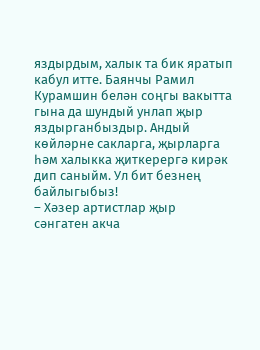яздырдым, халык та бик яратып кабул итте. Баянчы Рамил Курамшин белән соңгы вакытта гына да шундый унлап җыр яздырганбыздыр. Андый көйләрне сакларга, җырларга һәм халыкка җиткерергә кирәк дип саныйм. Ул бит безнең байлыгыбыз!
– Хәзер артистлар җыр сәнгатен акча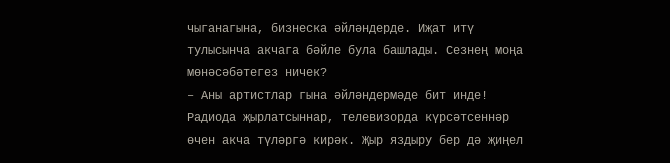чыганагына, бизнеска әйләндерде. Иҗат итү тулысынча акчага бәйле була башлады. Сезнең моңа мөнәсәбәтегез ничек?
– Аны артистлар гына әйләндермәде бит инде! Радиода җырлатсыннар, телевизорда күрсәтсеннәр өчен акча түләргә кирәк. Җыр яздыру бер дә җиңел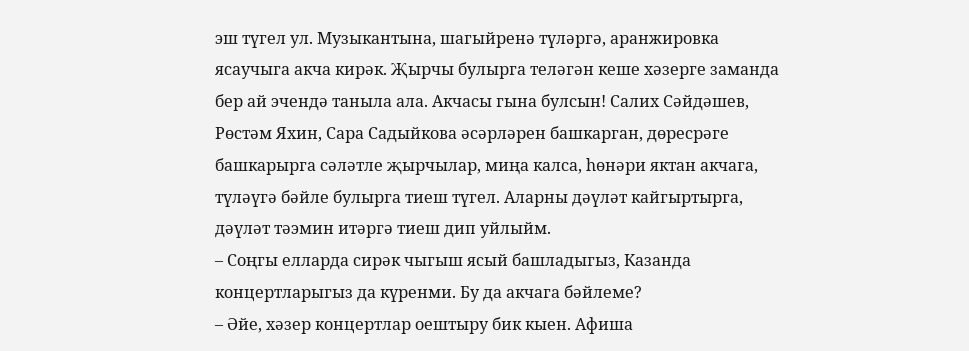эш түгел ул. Музыкантына, шагыйренә түләргә, аранжировка ясаучыга акча кирәк. Җырчы булырга теләгән кеше хәзерге заманда бер ай эчендә таныла ала. Акчасы гына булсын! Салих Сәйдәшев, Рөстәм Яхин, Сара Садыйкова әсәрләрен башкарган, дөресрәге башкарырга сәләтле җырчылар, миңа калса, һөнәри яктан акчага, түләүгә бәйле булырга тиеш түгел. Аларны дәүләт кайгыртырга, дәүләт тәэмин итәргә тиеш дип уйлыйм.
– Соңгы елларда сирәк чыгыш ясый башладыгыз, Казанда концертларыгыз да күренми. Бу да акчага бәйлеме?
– Әйе, хәзер концертлар оештыру бик кыен. Афиша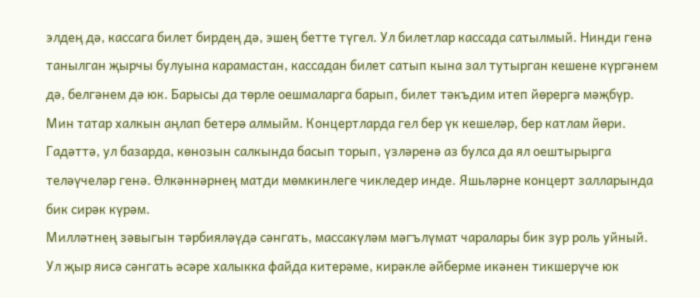элдең дә, кассага билет бирдең дә, эшең бетте түгел. Ул билетлар кассада сатылмый. Нинди генә танылган җырчы булуына карамастан, кассадан билет сатып кына зал тутырган кешене күргәнем дә, белгәнем дә юк. Барысы да төрле оешмаларга барып, билет тәкъдим итеп йөрергә мәҗбүр.
Мин татар халкын аңлап бетерә алмыйм. Концертларда гел бер үк кешеләр, бер катлам йөри. Гадәттә, ул базарда, көнозын салкында басып торып, үзләренә аз булса да ял оештырырга теләүчеләр генә. Өлкәннәрнең матди мөмкинлеге чикледер инде. Яшьләрне концерт залларында бик сирәк күрәм.
Милләтнең зәвыгын тәрбияләүдә сәнгать, массакүләм мәгълүмат чаралары бик зур роль уйный. Ул җыр яисә сәнгать әсәре халыкка файда китерәме, кирәкле әйберме икәнен тикшерүче юк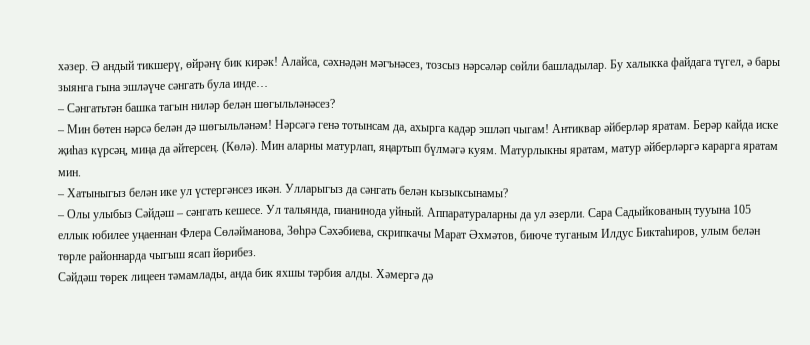хәзер. Ә андый тикшерү, өйрәнү бик кирәк! Алайса, сәхнәдән мәгънәсез, тозсыз нәрсәләр сөйли башладылар. Бу халыкка файдага түгел, ә бары зыянга гына эшләүче сәнгать була инде…
– Сәнгатьтән башка тагын ниләр белән шөгыльләнәсез?
– Мин бөтен нәрсә белән дә шөгыльләнәм! Нәрсәгә генә тотынсам да, ахырга кадәр эшләп чыгам! Антиквар әйберләр яратам. Берәр кайда иске җиһаз күрсәң, миңа да әйтерсең. (Көлә). Мин аларны матурлап, яңартып бүлмәгә куям. Матурлыкны яратам, матур әйберләргә карарга яратам мин.
– Хатыныгыз белән ике ул үстергәнсез икән. Улларыгыз да сәнгать белән кызыксынамы?
– Олы улыбыз Сәйдәш – сәнгать кешесе. Ул тальянда, пианинода уйный. Аппаратураларны да ул әзерли. Сара Садыйкованың тууына 105 еллык юбилее уңаеннан Флера Сөләйманова, Зөһрә Сәхәбиева, скрипкачы Марат Әхмәтов, биюче туганым Илдус Биктаһиров, улым белән төрле районнарда чыгыш ясап йөрибез.
Сәйдәш төрек лицеен тәмамлады, анда бик яхшы тәрбия алды. Хәмергә дә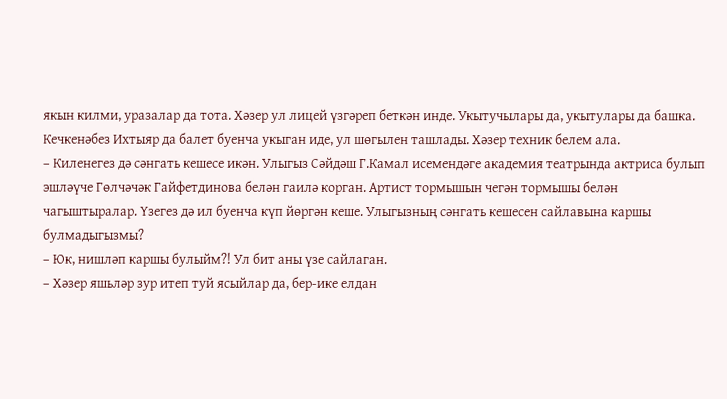якын килми, уразалар да тота. Хәзер ул лицей үзгәреп беткән инде. Укытучылары да, укытулары да башка.
Кечкенәбез Ихтыяр да балет буенча укыган иде, ул шөгылен ташлады. Хәзер техник белем ала.
– Киленегез дә сәнгать кешесе икән. Улыгыз Сәйдәш Г.Камал исемендәге академия театрында актриса булып эшләүче Гөлчәчәк Гайфетдинова белән гаилә корган. Артист тормышын чегән тормышы белән чагыштыралар. Үзегез дә ил буенча күп йөргән кеше. Улыгызның сәнгать кешесен сайлавына каршы булмадыгызмы?
– Юк, нишләп каршы булыйм?! Ул бит аны үзе сайлаган.
– Хәзер яшьләр зур итеп туй ясыйлар да, бер-ике елдан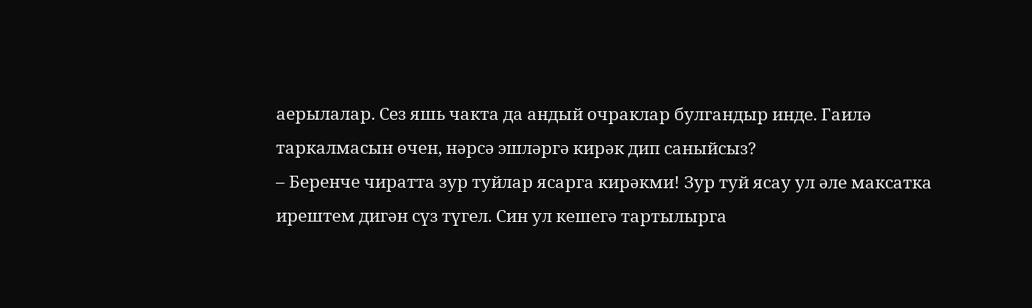аерылалар. Сез яшь чакта да андый очраклар булгандыр инде. Гаилә таркалмасын өчен, нәрсә эшләргә кирәк дип саныйсыз?
– Беренче чиратта зур туйлар ясарга кирәкми! Зур туй ясау ул әле максатка ирештем дигән сүз түгел. Син ул кешегә тартылырга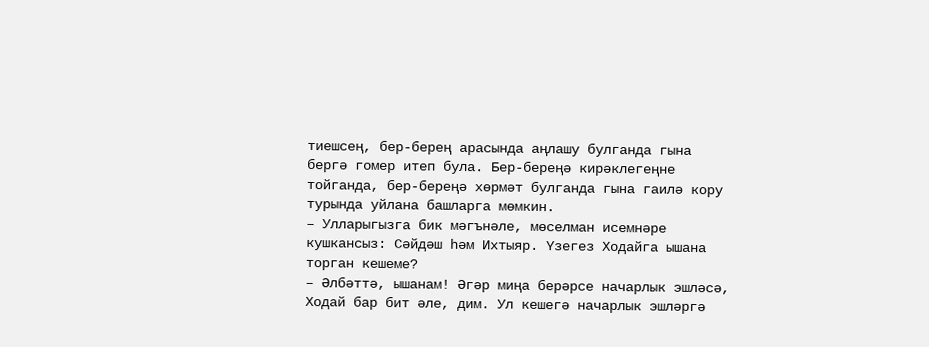тиешсең, бер-берең арасында аңлашу булганда гына бергә гомер итеп була. Бер-береңә кирәклегеңне тойганда, бер-береңә хөрмәт булганда гына гаилә кору турында уйлана башларга мөмкин.
– Улларыгызга бик мәгънәле, мөселман исемнәре кушкансыз: Сәйдәш һәм Ихтыяр. Үзегез Ходайга ышана торган кешеме?
– Әлбәттә, ышанам! Әгәр миңа берәрсе начарлык эшләсә, Ходай бар бит әле, дим. Ул кешегә начарлык эшләргә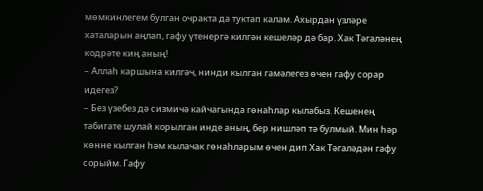мөмкинлегем булган очракта да туктап калам. Ахырдан үзләре хаталарын аңлап, гафу үтенергә килгән кешеләр дә бар. Хак Тәгаләнең кодрәте киң аның!
– Аллаһ каршына килгәч, нинди кылган гамәлегез өчен гафу сорар идегез?
– Без үзебез дә сизмичә кайчагында гөнаһлар кылабыз. Кешенең табигате шулай корылган инде аның, бер нишләп тә булмый. Мин һәр көнне кылган һәм кылачак гөнаһларым өчен дип Хак Тәгаләдән гафу сорыйм. Гафу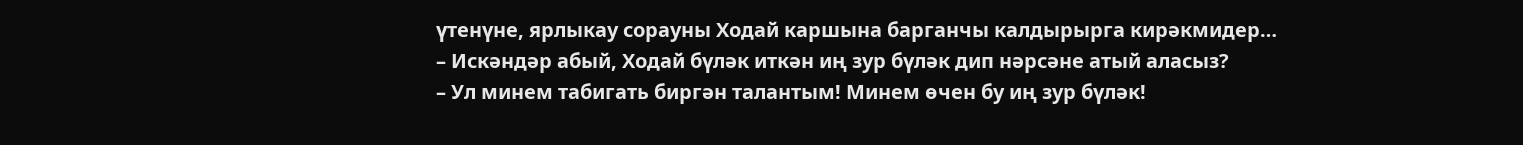үтенүне, ярлыкау сорауны Ходай каршына барганчы калдырырга кирәкмидер…
– Искәндәр абый, Ходай бүләк иткән иң зур бүләк дип нәрсәне атый аласыз?
– Ул минем табигать биргән талантым! Минем өчен бу иң зур бүләк!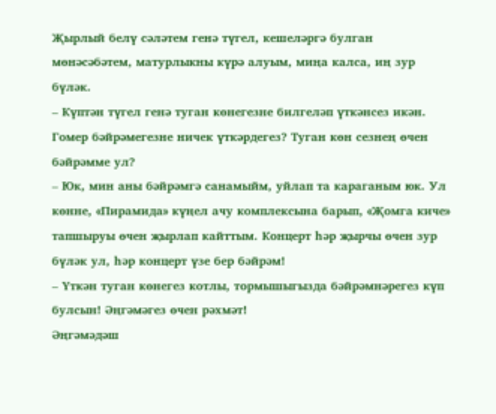Җырлый белү сәләтем генә түгел, кешеләргә булган мөнәсәбәтем, матурлыкны күрә алуым, миңа калса, иң зур бүләк.
– Күптән түгел генә туган көнегезне билгеләп үткәнсез икән. Гомер бәйрәмегезне ничек үткәрдегез? Туган көн сезнең өчен бәйрәмме ул?
– Юк, мин аны бәйрәмгә санамыйм, уйлап та караганым юк. Ул көнне, «Пирамида» күңел ачу комплексына барып, «Җомга киче» тапшыруы өчен җырлап кайттым. Концерт һәр җырчы өчен зур бүләк ул, һәр концерт үзе бер бәйрәм!
– Үткән туган көнегез котлы, тормышыгызда бәйрәмнәрегез күп булсын! Әңгәмәгез өчен рәхмәт!
Әңгәмәдәш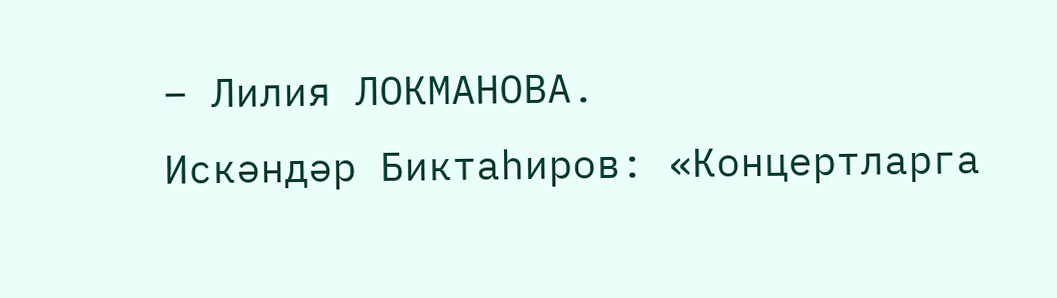– Лилия ЛОКМАНОВА.
Искәндәр Биктаһиров: «Концертларга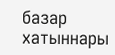базар хатыннары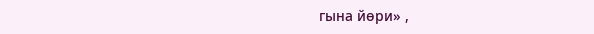гына йөри» ,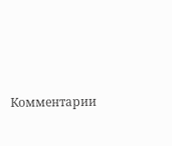Комментарии